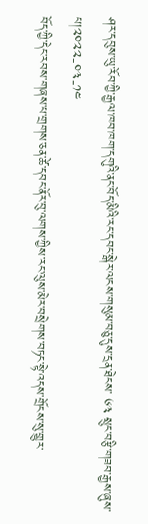ཤར་དབུས་ཡུ་རོབ་ཀྱི་རྒྱལ་ཁབ་ཁག་དགུའི་ནང་བོད་མིའི་རང་དབང་སྒེར་ལངས་གསུམ་བཅུ་དུས་དྲན་ཐེངས་ ༦༣ སྲུང་བརྩི་གཟབ་རྒྱས་ཞུས་པ།༢༠༢༢-༠༣-༡༤
བོད་ཀྱི་དེང་རབས་གཞས་པ་གྲགས་ཅན་ཚེ་དབང་ནོར་བུ་ལགས་ཀྱིས་རང་ལུས་མེར་བསྲེགས་བཏང་སྟེ་འདས་གྲོངས་སུ་གྱུར་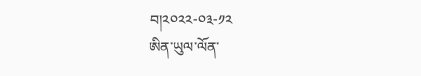བ།༢༠༢༢-༠༣-༡༢
ཨིན་ཡུལ་ལོན་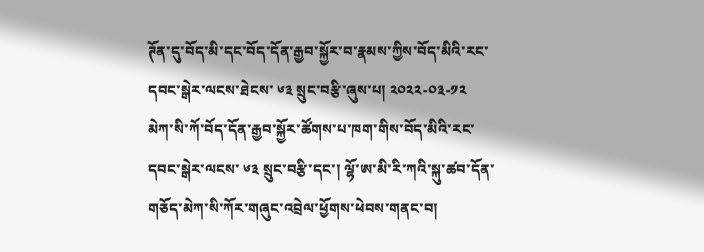ཊོན་དུ་བོད་མི་དང་བོད་དོན་རྒྱབ་སྐྱོར་བ་རྣམས་ཀྱིས་བོད་མིའི་རང་དབང་སྒེར་ལངས་ཐེངས་ ༦༣ སྲུང་བརྩི་ཞུས་པ། ༢༠༢༢-༠༣-༡༢
མེཀ་སི་ཀོ་བོད་དོན་རྒྱབ་སྐྱོར་ཚོགས་པ་ཁག་གིས་བོད་མིའི་རང་དབང་སྒེར་ལངས་ ༦༣ སྲུང་བརྩི་དང་། ལྷོ་ཨ་མི་རི་ཀའི་སྐུ་ཚབ་དོན་གཅོད་མེཀ་སི་ཀོར་གཞུང་འབྲེལ་ཕྱོགས་ཕེབས་གནང་བ།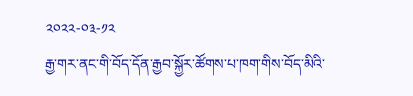༢༠༢༢-༠༣-༡༢
རྒྱ་གར་ནང་གི་བོད་དོན་རྒྱབ་སྐྱོར་ཚོགས་པ་ཁག་གིས་བོད་མིའི་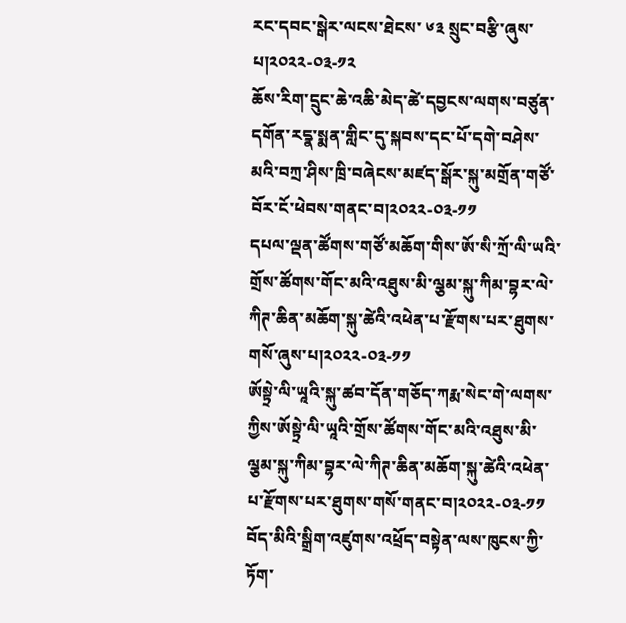རང་དབང་སྒེར་ལངས་ཐེངས་ ༦༣ སྲུང་བརྩི་ཞུས་པ།༢༠༢༢-༠༣-༡༢
ཆོས་རིག་དྲུང་ཆེ་འཆི་མེད་ཚེ་དབྱངས་ལགས་བཙུན་དགོན་རདྣ་སྨན་གླིང་དུ་སྐབས་དང་པོ་དགེ་བཤེས་མའི་བཀྲ་ཤིས་ཁྲི་བཞེངས་མཛད་སྒོར་སྐུ་མགྲོན་གཙོ་བོར་ངོ་ཕེབས་གནང་བ།༢༠༢༢-༠༣-༡༡
དཔལ་ལྡན་ཚོགས་གཙོ་མཆོག་གིས་ཨོ་སི་ཀྲོ་ལི་ཡའི་གྲོས་ཚོགས་གོང་མའི་འཐུས་མི་ལྕམ་སྐུ་ཀིམ་བྷར་ལེ་ཀིཊ་ཆིན་མཆོག་སྐུ་ཚེའི་འཕེན་པ་རྫོགས་པར་ཐུགས་གསོ་ཞུས་པ།༢༠༢༢-༠༣-༡༡
ཨོསྟྲེ་ལི་ཡཱའི་སྐུ་ཚབ་དོན་གཅོད་ཀརྨ་སེང་གེ་ལགས་ཀྱིས་ཨོསྟྲེ་ལི་ཡཱའི་གྲོས་ཚོགས་གོང་མའི་འཐུས་མི་ལྕམ་སྐུ་ཀིམ་བྷར་ལེ་ཀིཊ་ཆིན་མཆོག་སྐུ་ཚེའི་འཕེན་པ་རྫོགས་པར་ཐུགས་གསོ་གནང་བ།༢༠༢༢-༠༣-༡༡
བོད་མིའི་སྒྲིག་འཛུགས་འཕྲོད་བསྟེན་ལས་ཁུངས་ཀྱི་ཏོག་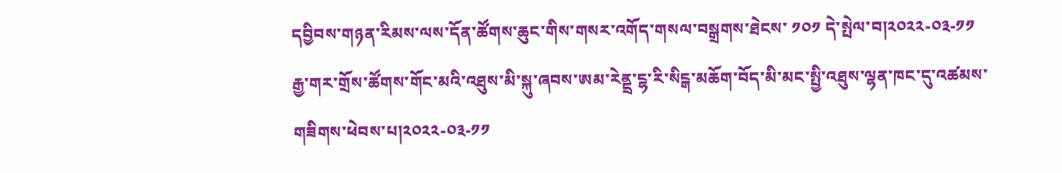དབྱིབས་གཉན་རིམས་ལས་དོན་ཚོགས་ཆུང་གིས་གསར་འགོད་གསལ་བསྒྲགས་ཐེངས་ ༡༠༡ དེ་སྤེལ་བ།༢༠༢༢-༠༣-༡༡
རྒྱ་གར་གྲོས་ཚོགས་གོང་མའི་འཐུས་མི་སྐུ་ཞབས་ཨམ་རེནྡྲ་ངྷ་རི་སིངྒ་མཆོག་བོད་མི་མང་སྤྱི་འཐུས་ལྷན་ཁང་དུ་འཚམས་གཟིགས་ཕེབས་པ།༢༠༢༢-༠༣-༡༡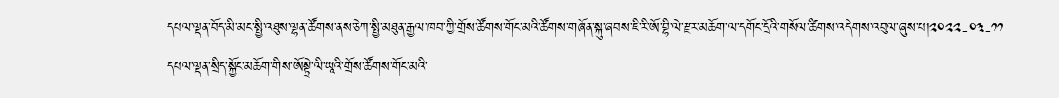དཔལ་ལྡན་བོད་མི་མང་སྤྱི་འཐུས་ལྷན་ཚོགས་ནས་ཅེཀ་སྤྱི་མཐུན་རྒྱལ་ཁབ་ཀྱི་གྲོས་ཚོགས་གོང་མའི་ཚོགས་གཞོན་སྐུ་ཞབས་ཇི་རི་ཨོ་བྷི་ལེ་རྫར་མཆོག་ལ་དགོང་དྲོའི་གསོལ་ཚིགས་འདེགས་འབུལ་ཞུས་པ།༢༠༢༢-༠༣-༡༡
དཔལ་ལྡན་སྲིད་སྐྱོང་མཆོག་གིས་ཨོསྟྲེ་ལི་ཡཱའི་གྲོས་ཚོགས་གོང་མའི་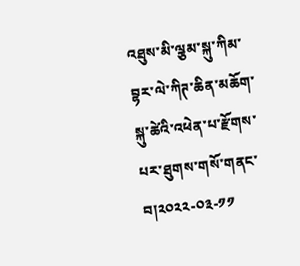འཐུས་མི་ལྕམ་སྐུ་ཀིམ་བྷར་ལེ་ཀིཊ་ཆིན་མཆོག་སྐུ་ཚེའི་འཕེན་པ་རྫོགས་པར་ཐུགས་གསོ་གནང་བ།༢༠༢༢-༠༣-༡༡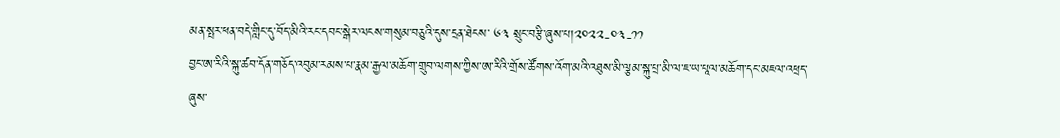མན་སྤར་ཕན་བདེ་གླིང་དུ་བོད་མིའི་རང་དབང་སྒེར་ལངས་གསུམ་བཅུའི་དུས་དྲན་ཐེངས་ ༦༣ སྲུང་བརྩི་ཞུས་པ།༢༠༢༢-༠༣-༡༡
བྱང་ཨ་རིའི་སྐུ་ཚབ་དོན་གཅོད་འབུམ་རམས་པ་རྣམ་རྒྱལ་མཆོག་གྲུབ་ལགས་ཀྱིས་ཨ་རིའི་གྲོས་ཚོགས་འོག་མའི་འཐུས་མི་ལྕམ་སྐུ་པྲ་མི་ལ་ཇ་ཡ་པཱལ་མཆོག་དང་མཇལ་འཕྲད་ཞུས་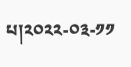པ།༢༠༢༢-༠༣-༡༡